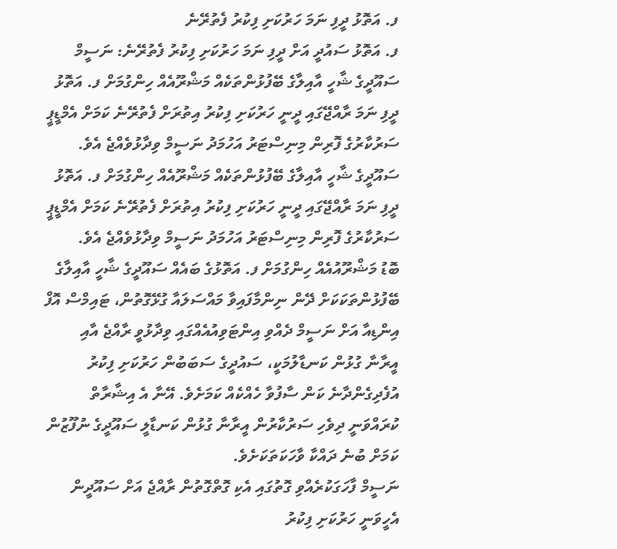ފ. އަތޮޅު ދީފި ނަމަ ހަރުކަށި ފިކުރު ފެތުރޭނެ
ފ. އަތޮޅު ސައުދީ އަށް ދީފި ނަމަ ހަރުކަށި ފިކުރު ފެތުރޭނެ: ނަސީމް
ސައޫދީގެ ޝާހީ އާއިލާގެ ބޭފުޅުންތަކެއް މަޝްރޫއެއް ހިންގުމަށް ފ. އަތޮޅު ދީފި ނަމަ ރާއްޖޭގައި ދީނީ ހަރުކަށި ފިކުރު އިތުރަށް ފެތުރޭނެ ކަމަށް އެމްޑީޕީ ސަރުކާރުގެ ފޮރިން މިނިސްޓަރު އަހުމަދު ނަސީމް ވިދާޅުވެއްޖެ އެވެ.
ސައޫދީގެ ޝާހީ އާއިލާގެ ބޭފުޅުންތަކެއް މަޝްރޫއެއް ހިންގުމަށް ފ. އަތޮޅު ދީފި ނަމަ ރާއްޖޭގައި ދީނީ ހަރުކަށި ފިކުރު އިތުރަށް ފެތުރޭނެ ކަމަށް އެމްޑީޕީ ސަރުކާރުގެ ފޮރިން މިނިސްޓަރު އަހުމަދު ނަސީމް ވިދާޅުވެއްޖެ އެވެ.
ބޮޑު މަޝްރޫއުއެއް ހިންގުމަށް ފ. އަތޮޅުގެ ބައެއް ސައޫދީގެ ޝާހީ އާއިލާގެ ބޭފުޅުންތަކަކަށް ދޭން ނިންމާފައިވާ މައްސަލައާ ގުޅޭގޮތުން، ޓައިމްސް އޮފް އިންޑިއާ އަށް ނަސީމް ދެއްވި އިންޓަވިއުއެއްގައި ވިދާޅުވީ ރާއްޖެ އާއި އީރާނާ ގުޅުން ކަނޑާލުމަކީ، ސައުދީގެ ސަބަބުން ހަރުކަށި ފިކުރު އުފެދިގެންދާނެ ކަން ސާފުވާ ހެއްކެއް ކަމަށެވެ. އޭނާ އެ އިޝާރާތް ކުރައްވަނީ ދިވެހި ސަރުކާރުން އީރާނާ ގުޅުން ކަނޑާލީ ސައޫދީގެ ނުފޫޒުން ކަމަށް ބުނެ ދައްކާ ވާހަކަތަކަށެވެ.
ނަސީމް ފާހަގަކުރެއްވި ގޮތުގައި އެކި ގޮތްގޮތުން ރާއްޖެ އަށް ސައޫދީން އެހީވަނީ ހަރުކަށި ފިކުރު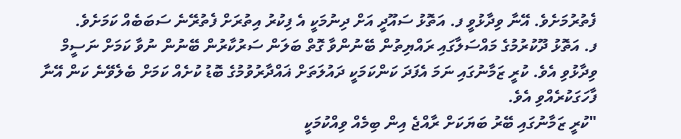ފެތުރުމަށެވެ. އޭނާ ވިދާޅުވީ ފ. އަތޮޅު ސައޫދީ އަށް ދިނުމަކީ އެ ފިކުރު އިތުރަށް ފެތުރޭނެ ސަބަބެއް ކަމަށެވެ.
ފ. އަތޮޅު ދޫކުރުމުގެ މައްސަލާގައި ރައްޔިތުން ބޭނުންވާ ގޮތް ބަލަން ސަރުކާރުން ބޭނުން ނުވާ ކަމަށް ނަސީމް ވިދާޅުވި އެވެ. ކުރީ ޒަމާނުގައި ނަމަ އެފަދަ ކަންކަމަކީ ދައުލަތަށް ޣައްދާރުވުމުގެ ބޮޑު ކުށެއް ކަމަށް ބެލެވޭނެ ކަން އޭނާ ފާހަގަކުރެއްވި އެވެ.
"ކުރީ ޒަމާނުގައި ބޭރު ބަޔަކަށް ރާއްޖެ އިން ބިމެއް ވިއްކުމަކީ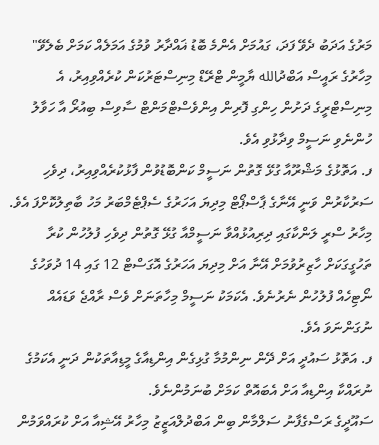މަރުގެ އަދަބު ދެވޭ ފަދަ، ގައުމަށް އެންމެ ބޮޑު ޣައްދާރު ވުމުގެ އަމަލެއް ކަމަށް ބެލެވޭ" މިހާރުގެ ރައީސް އަބްދުالله ޔާމީން ޓްރޭޑް މިނިސްޓަރުކަން ކުރެއްވިއިރު، އެ މިނިސްޓްރީގެ ދަށުން ހިންގި ފޮރިން އިންވެސްޓްމަންޓް ސާވިސް ބިއުރޯ އާ ހަވާލު ހުންނެވި ނަސީމް ވިދާޅުވި އެވެ.
ފ. އަތޮޅުގެ މަޝްރޫއާ ގުޅޭ ގޮތުން ނަސީމް ކަންބޮޑުވުން ފާޅުކުރެއްވިއިރު، ދިވެހި ސަރުކާރުން ވަނީ އޭނާގެ ޕާސްޕޯޓް މިދިޔަ އަހަރުގެ ސެޕްޓެމްބަރު މަހު ބާތިލުކޮށްފަ އެވެ. މިހާރު ސްރީ ލަންކާގައި ދިރިއުޅުއްވާ ނަސީމްއާ ގުޅޭ ގޮތުން ދިވެހި ފުލުހުން ކުރާ ތަހުގީގަކަށް ހާޒިރުވުމަށް އޭނާ އަށް މިދިޔަ އަހަރުގެ އޮގަސްޓް 12 ގައި 14 ދުވަހުގެ ނޯޓިހެއް ފުލުހުން ނެރުނެވެ. އެކަމަކު ނަސީމް މިހާތަނަށް ވެސް ރާއްޖެ ވަޑައެއް ނުގަންނަވަ އެވެ.
ފ. އަތޮޅު ސައުދީ އަށް ދޭން ނިންމުމާ ގުޅިގެން އިންޑިއާގެ މީޑިއާތަކުން ދަނީ އެކަމުގެ ނުރައްކާ އިންޑިއާ އަށް އެބައޮތް ކަމަށް ބުނަމުންނެވެ.
ސައޫދީގެ ރަސްގެފާނު ސަލްމާން ބިން އަބްދުލްއަޒީޒު މިހާރު އޭޝިއާ އަށް ކުރައްވަމުން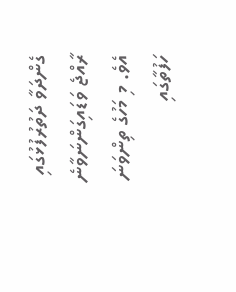ގެންދަވާ ދަތުރުފުޅުގައި ރާއްޖެ ވަޑައިގަންނަވާނެ އެވެ. މި މަހުގެ ތިންވަނަ ހަފުތާގައި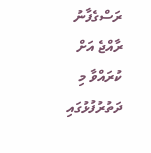ރަސްގެފާނު ރާއްޖެ އަށް ކުރައްވާ މި ދަތުރުފުޅުގައި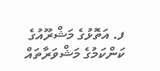ފ. އަތޮޅުގެ މަޝްރޫއުގެ ކަންކަމުގެ މަޝްވަރާތައް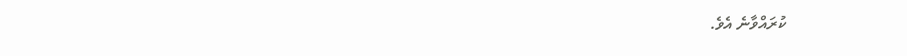ކުރައްވާނެ އެވެ.